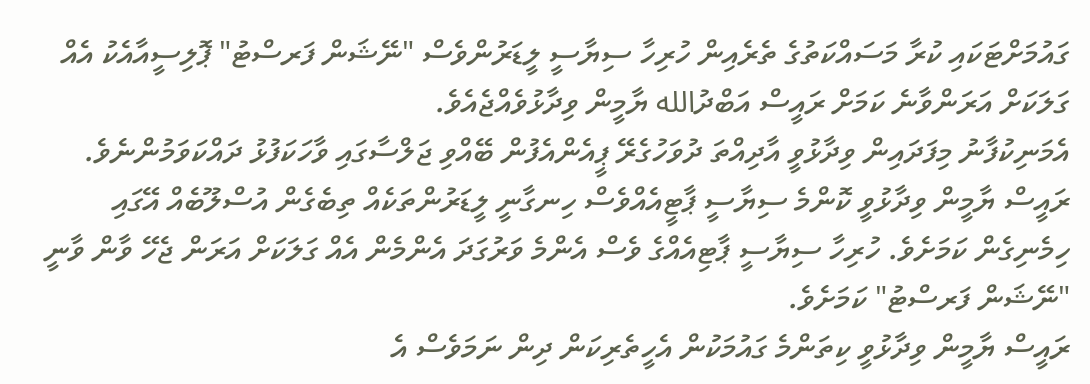ގައުމަށްޓަކައި ކުރާ މަސައްކަތުގެ ތެރެއިން ހުރިހާ ސިޔާސީ ލީޑަރުންވެސް "ނޭޝަން ފަރސްޓު" ޕޮލިސީއާއެކު އެއް ގަލަކަށް އަރަންވާނެ ކަމަށް ރައީސް އަބްދުالله ޔާމީން ވިދާޅުވެއްޖެއެވެ.
އެމަނިކުފާނު މިފަދައިން ވިދާޅުވީ އާދިއްތަ ދުވަހުގެރޭ ޕީއެންއެފުން ބޭއްވި ޖަލްސާގައި ވާހަކަފުޅު ދައްކަވަމުންނެވެ.
ރައީސް ޔާމީން ވިދާޅުވީ ކޮންމެ ސިޔާސީ ޕާޓީއެއްވެސް ހިނގާނީ ލީޑަރުންތަކެއް ތިބެގެން އުސްލޫބެއް އޭގައި ހިމެނިގެން ކަމަށެވެ. ހުރިހާ ސިޔާސީ ޕާޓިއެއްގެ ވެސް އެންމެ ވަރުގަދަ އެންމެން އެއް ގަލަކަށް އަރަން ޖެހޭ ވާން ވާނީ "ނޭޝަން ފަރސްޓު" ކަމަށެވެ.
ރައީސް ޔާމީން ވިދާޅުވީ ކިތަންމެ ގައުމަކުން އެހީތެރިކަން ދިން ނަމަވެސް އެ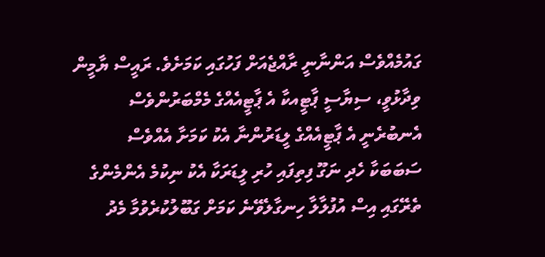ގައުމެއްވެސް އަންނާނީ ރާއްޖެއަށް ފަހުގައި ކަމަށެވެ. ރައީސް ޔާމީން ވިދާޅުވީ، ސިޔާސީ ޕާޓީއކާ އެ ޕާޓީއެއްގެ މެމްބަރުންވެސް އެނބުރެނީ އެ ޕާޓީއެއްގެ ލީޑަރުންނާ އެކު ކަމަށާ އެއްވެސް ސަބަބަކާ ހެދި ނަގޫ ފިތިފައި ހުރި ލީޑަރަކާ އެކު ނިކުމެ އެންމެންގެ ތެރޭގައި އިސް އުފުލާލާ ހިނގާލެވޭނެ ކަމަށް ގަބޫލުކުރެވުމާ މެދު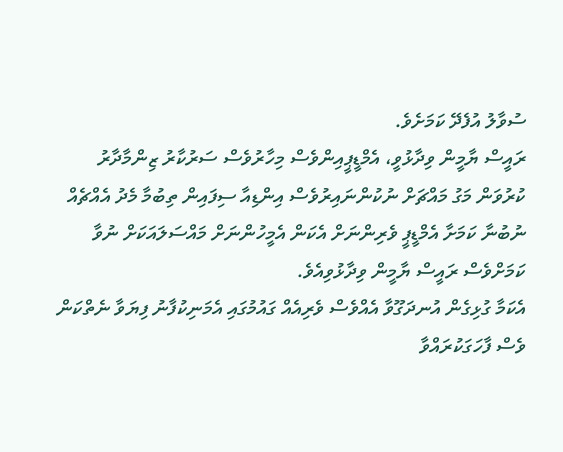ސުވާލު އުފެދޭ ކަމަށެވެ.
ރައީސް ޔާމީން ވިދާޅުވީ، އެމްޑީޕީއިންވެސް މިހާރުވެސް ސަރުކާރު ޒިންމާދާރު ކުރުވަން މަގު މައްޗަށް ނުކުންނައިރުވެސް އިންޑިއާ ސިފައިން ތިބުމާ މެދު އެއްޗެއް ނުބުނާ ކަމަށާ އެމްޑީޕީ ވެރިންނަށް އެކަން އެމީހުންނަށް މައްސަލައަކަށް ނުވާ ކަމަށްވެސް ރައީސް ޔާމީން ވިދާޅުވިއެވެ.
އެކަމާ ގުޅިގެން އުނދަގޫވާ އެއްވެސް ވެރިއެއް ގައުމުގައި އެމަނިކުފާނު ފިޔަވާ ނެތްކަން ވެސް ފާހަގަކުރައްވާ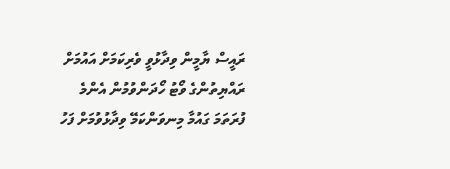ރައީސް ޔާމީން ވިދާޅުވީ ވެރިކަމަށް އައުމަށް ރައްޔިތުންގެ ވޯޓު ހޯދަންވުމުން އެންމެ ފުރަތަމަ ގައުމާ މިނވަންކަމޭ ވިދާޅުވުމަށް ފަހު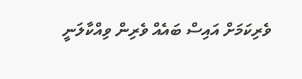ވެރިކަމަށް އައިސް ބައެއް ވެރިން ވިއްކާލަނީ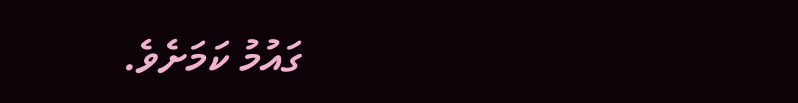ގައުމު ކަމަށެވެ.